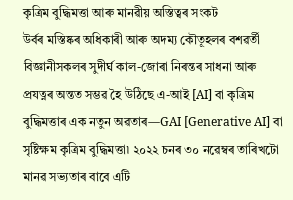কৃত্ৰিম বুদ্ধিমত্তা আৰু মানৱীয় অস্তিত্বৰ সংকট
উৰ্বৰ মস্তিষ্কৰ অধিকাৰী আৰু অদম্য কৌতূহলৰ বশৱৰ্তী বিজ্ঞানীসকলৰ সুদীৰ্ঘ কাল-জোৰা নিৰন্তৰ সাধনা আৰু প্ৰযত্নৰ অন্তত সম্ভৱ হৈ উঠিছে এ-আই [AI] বা কৃত্ৰিম বুদ্ধিমত্তাৰ এক নতুন অৱতাৰ—GAI [Generative AI] বা সৃষ্টিক্ষম কৃত্ৰিম বুদ্ধিমত্তা৷ ২০২২ চনৰ ৩০ নৱেম্বৰ তাৰিখটো মানৱ সভ্যতাৰ বাবে এটি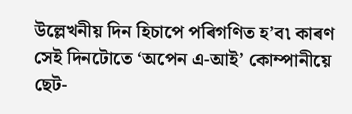উল্লেখনীয় দিন হিচাপে পৰিগণিত হ’ব৷ কাৰণ সেই দিনটোতে ‘অপেন এ-আই’ কোম্পানীয়ে ছেট-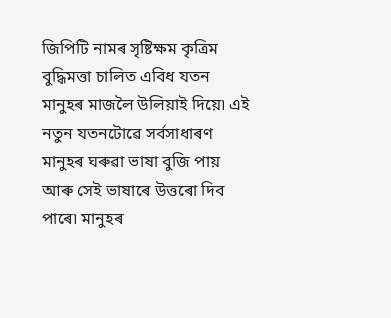জিপিটি নামৰ সৃষ্টিক্ষম কৃত্ৰিম বুদ্ধিমত্তা চালিত এবিধ যতন মানুহৰ মাজলৈ উলিয়াই দিয়ে৷ এই নতুন যতনটোৱে সৰ্বসাধাৰণ মানুহৰ ঘৰুৱা ভাষা বুজি পায় আৰু সেই ভাষাৰে উত্তৰো দিব পাৰে৷ মানুহৰ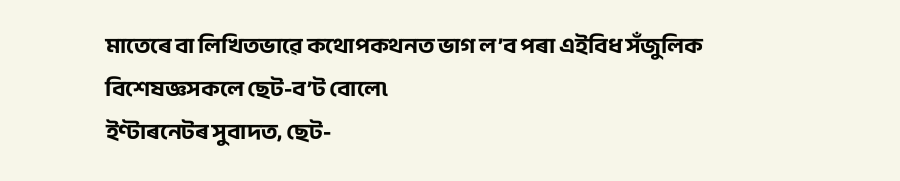মাতেৰে বা লিখিতভাৱে কথোপকথনত ভাগ ল’ব পৰা এইবিধ সঁজুলিক বিশেষজ্ঞসকলে ছেট-ব’ট বোলে৷
ইণ্টাৰনেটৰ সুবাদত, ছেট-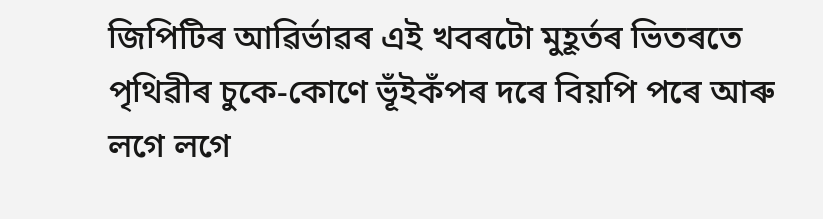জিপিটিৰ আৱিৰ্ভাৱৰ এই খবৰটো মুহূৰ্তৰ ভিতৰতে পৃথিৱীৰ চুকে-কোণে ভূঁইকঁপৰ দৰে বিয়পি পৰে আৰু লগে লগে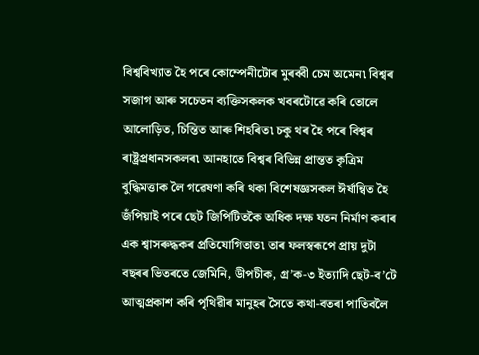বিশ্ববিখ্যাত হৈ পৰে কোম্পেনীটোৰ মুৰব্বী চেম অমেন৷ বিশ্বৰ সজাগ আৰু সচেতন ব্যক্তিসকলক খবৰটোৱে কৰি তোলে আলোড়িত, চিন্তিত আৰু শিহৰিত৷ চকু থৰ হৈ পৰে বিশ্বৰ ৰাষ্ট্ৰপ্ৰধানসকলৰ৷ আনহাতে বিশ্বৰ বিভিন্ন প্ৰান্তত কৃত্ৰিম বুদ্ধিমত্তাক লৈ গৱেষণা কৰি থকা বিশেষজ্ঞসকল ঈৰ্ষান্বিত হৈ জঁপিয়াই পৰে ছেট জিপিটিতকৈ অধিক দক্ষ যতন নিৰ্মাণ কৰাৰ এক শ্বাসৰুদ্ধকৰ প্ৰতিযোগিতাত৷ তাৰ ফলস্বৰূপে প্ৰায় দুটা বছৰৰ ভিতৰতে জেমিনি, ডীপচীক, গ্ৰ’ক-৩ ইত্যাদি ছেট-ব’টে আত্মপ্ৰকাশ কৰি পৃথিৱীৰ মানুহৰ সৈতে কথা-বতৰা পাতিবলৈ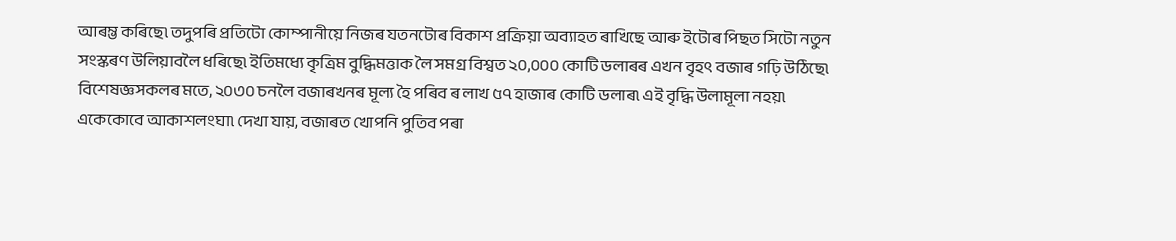আৰম্ভ কৰিছে৷ তদুপৰি প্ৰতিটো কোম্পানীয়ে নিজৰ যতনটোৰ বিকাশ প্ৰক্ৰিয়া অব্যাহত ৰাখিছে আৰু ইটোৰ পিছত সিটো নতুন সংস্কৰণ উলিয়াবলৈ ধৰিছে৷ ইতিমধ্যে কৃত্ৰিম বুদ্ধিমত্তাক লৈ সমগ্ৰ বিশ্বত ২০,০০০ কোটি ডলাৰৰ এখন বৃহৎ বজাৰ গঢ়ি উঠিছে৷ বিশেষজ্ঞসকলৰ মতে, ২০৩০ চনলৈ বজাৰখনৰ মূল্য হৈ পৰিব ৰ লাখ ৫৭ হাজাৰ কোটি ডলাৰ৷ এই বৃদ্ধি উলামূলা নহয়৷ একেকোবে আকাশলংঘা৷ দেখা যায়, বজাৰত খোপনি পুতিব পৰা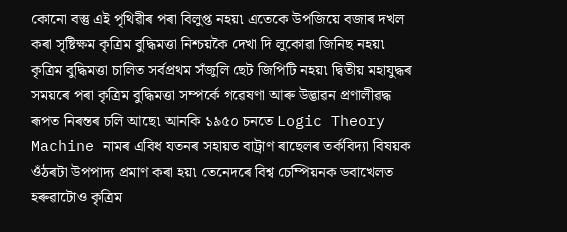কোনো বস্তু এই পৃথিৱীৰ পৰা বিলুপ্ত নহয়৷ এতেকে উপজিয়ে বজাৰ দখল কৰা সৃষ্টিক্ষম কৃত্ৰিম বুদ্ধিমত্তা নিশ্চয়কৈ দেখা দি লুকোৱা জিনিছ নহয়৷
কৃত্ৰিম বুদ্ধিমত্তা চালিত সৰ্বপ্ৰথম সঁজুলি ছেট জিপিটি নহয়৷ দ্বিতীয় মহাযুদ্ধৰ সময়ৰে পৰা কৃত্ৰিম বুদ্ধিমত্তা সম্পৰ্কে গৱেষণা আৰু উদ্ভাৱন প্ৰণালীৱদ্ধ ৰূপত নিৰন্তৰ চলি আছে৷ আনকি ১৯৫০ চনতে Logic Theory Machine নামৰ এবিধ যতনৰ সহায়ত বাট্ৰাণ ৰাছেলৰ তৰ্কবিদ্যা বিষয়ক ওঁঠৰটা উপপাদ্য প্ৰমাণ কৰা হয়৷ তেনেদৰে বিশ্ব চেম্পিয়নক ডবাখেলত হৰুৱাটোও কৃত্ৰিম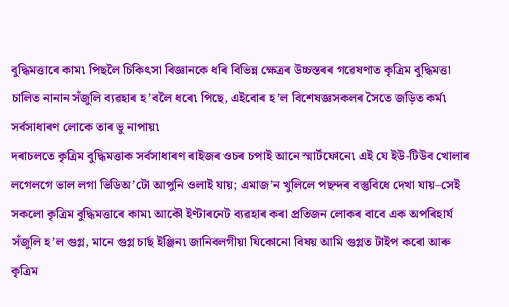বুদ্ধিমত্তাৰে কাম৷ পিছলৈ চিকিৎসা বিজ্ঞানকে ধৰি বিভিন্ন ক্ষেত্ৰৰ উচ্চস্তৰৰ গৱেষণাত কৃত্ৰিম বুদ্ধিমত্তা চালিত নানান সঁজুলি ব্যৱহাৰ হ’বলৈ ধৰে৷ পিছে, এইবোৰ হ’ল বিশেষজ্ঞসকলৰ সৈতে জড়িত কৰ্ম৷ সৰ্বসাধাৰণ লোকে তাৰ ভু নাপায়৷
দৰাচলতে কৃত্ৰিম বুদ্ধিমত্তাক সৰ্বসাধাৰণ ৰাইজৰ ওচৰ চপাই আনে স্মাৰ্টফোনে৷ এই যে ইউ-টিউব খোলাৰ লগেলগে ভাল লগা ভিডিঅ’টো আপুনি ওলাই যায়; এমাজ’ন খুলিলে পছন্দৰ বস্তুবিধে দেখা যায়–সেই সকলো কৃত্ৰিম বুদ্ধিমত্তাৰে কাম৷ আকৌ ইণ্টাৰনেট ব্যৱহাৰ কৰা প্ৰতিজন লোকৰ বাবে এক অপৰিহাৰ্য সঁজুলি হ’ল গুগ্ল, মানে গুগ্ল চাৰ্ছ ইঞ্জিন৷ জানিবলগীয়া যিকোনো বিষয় আমি গুগ্লত টাইপ কৰো আৰু কৃত্ৰিম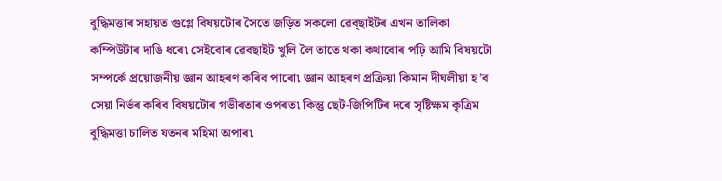বুদ্ধিমত্তাৰ সহায়ত গুগ্লে বিষয়টোৰ সৈতে জড়িত সকলো ৱেব্ছাইটৰ এখন তালিকা কম্পিউটাৰ দাঙি ধৰে৷ সেইবোৰ ৱেবছাইট খুলি লৈ তাতে থকা কথাবোৰ পঢ়ি আমি বিষয়টো সম্পৰ্কে প্ৰয়োজনীয় জ্ঞান আহৰণ কৰিব পাৰো৷ জ্ঞান আহৰণ প্ৰক্ৰিয়া কিমান দীঘলীয়া হ’ব সেয়া নিৰ্ভৰ কৰিব বিষয়টোৰ গভীৰতাৰ ওপৰত৷ কিন্তু ছেট-জিপিটিৰ দৰে সৃষ্টিক্ষম কৃত্ৰিম বুদ্ধিমত্তা চালিত যতনৰ মহিমা অপাৰ৷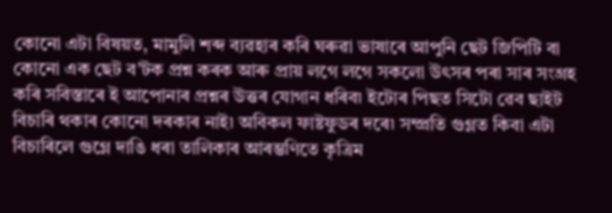কোনো এটা বিষয়ত, মামুলি শব্দ ব্যৱহাৰ কৰি ঘৰুৱা ভাষাৰে আপুনি ছেট জিপিটি বা কোনো এক ছেট ব’টক প্ৰশ্ন কৰক আৰু প্ৰায় লগে লগে সকলো উৎসৰ পৰা সাৰ সংগ্ৰহ কৰি সবিস্তাৰে ই আপোনাৰ প্ৰশ্নৰ উত্তৰ যোগান ধৰিব৷ ইটোৰ পিছত সিটো ৱেব ছাইট বিচাৰি থকাৰ কোনো দৰকাৰ নাই৷ অবিকল ফাষ্টফুডৰ দৰে৷ সম্প্ৰতি গুগ্লত কিবা এটা বিচাৰিলে গুগ্লে দাঙি ধৰা তালিকাৰ আৰম্ভণিতে কৃত্ৰিম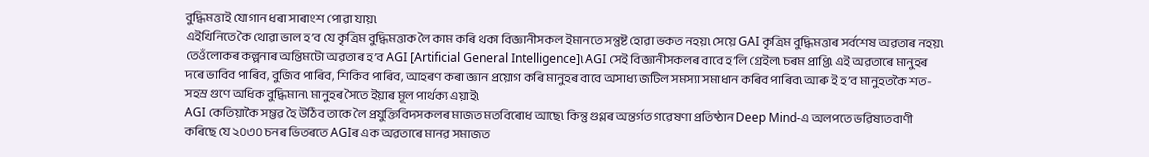বুদ্ধিমত্তাই যোগান ধৰা সাৰাংশ পোৱা যায়৷
এইখিনিতে কৈ থোৱা ভাল হ’ব যে কৃত্ৰিম বুদ্ধিমত্তাক লৈ কাম কৰি থকা বিজ্ঞানীসকল ইমানতে সন্তুষ্ট হোৱা ভকত নহয়৷ সেয়ে GAI কৃত্ৰিম বুদ্ধিমত্তাৰ সৰ্বশেষ অৱতাৰ নহয়৷ তেওঁলোকৰ কল্পনাৰ অন্তিমটো অৱতাৰ হ’ব AGI [Artificial General Intelligence]৷ AGI সেই বিজ্ঞানীসকলৰ বাবে হ’লি গ্ৰেইল৷ চৰম প্ৰাপ্তি৷ এই অৱতাৰে মানুহৰ দৰে ভাবিব পাৰিব, বুজিব পাৰিব, শিকিব পাৰিব, আহৰণ কৰা জ্ঞান প্ৰয়োগ কৰি মানুহৰ বাবে অসাধ্য জটিল সমস্যা সমাধান কৰিব পাৰিব৷ আৰু ই হ’ব মানুহতকৈ শত-সহস্ৰ গুণে অধিক বুদ্ধিমান৷ মানুহৰ সৈতে ইয়াৰ মূল পাৰ্থক্য এয়াই৷
AGI কেতিয়াকৈ সম্ভৱ হৈ উঠিব তাকে লৈ প্ৰযুক্তিবিদসকলৰ মাজত মতবিৰোধ আছে৷ কিন্তু গুগ্লৰ অন্তৰ্গত গৱেষণা প্ৰতিষ্ঠান Deep Mind-এ অলপতে ভৱিষ্যতবাণী কৰিছে যে ২০৩০ চনৰ ভিতৰতে AGIৰ এক অৱতাৰে মানৱ সমাজত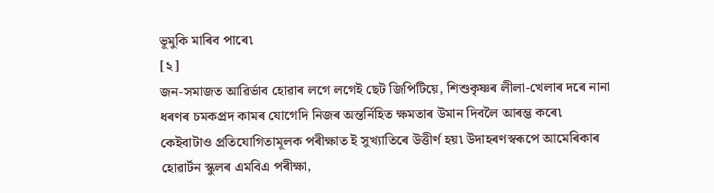ভূমুকি মাৰিব পাৰে৷
[২]
জন-সমাজত আৱিৰ্ভাব হোৱাৰ লগে লগেই ছেট জিপিটিয়ে, শিশুকৃষ্ণৰ লীলা-খেলাৰ দৰে নানা ধৰণৰ চমকপ্ৰদ কামৰ যোগেদি নিজৰ অন্তৰ্নিহিত ক্ষমতাৰ উমান দিবলৈ আৰম্ভ কৰে৷ কেইবাটাও প্ৰতিযোগিতামূলক পৰীক্ষাত ই সুখ্যাতিৰে উত্তীৰ্ণ হয়৷ উদাহৰণস্বৰূপে আমেৰিকাৰ হোৱাৰ্টন স্কুলৰ এমবিএ পৰীক্ষা,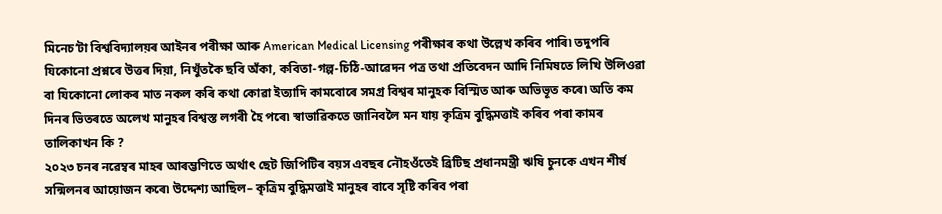মিনেচ’টা বিশ্ববিদ্যালয়ৰ আইনৰ পৰীক্ষা আৰু American Medical Licensing পৰীক্ষাৰ কথা উল্লেখ কৰিব পাৰি৷ তদুপৰি যিকোনো প্ৰশ্নৰে উত্তৰ দিয়া, নিখুঁতকৈ ছবি অঁকা, কবিতা-গল্প-চিঠি-আৱেদন পত্ৰ তথা প্ৰতিবেদন আদি নিমিষতে লিখি উলিওৱা বা যিকোনো লোকৰ মাত নকল কৰি কথা কোৱা ইত্যাদি কামবোৰে সমগ্ৰ বিশ্বৰ মানুহক বিস্মিত আৰু অভিভূত কৰে৷ অতি কম দিনৰ ভিতৰতে অলেখ মানুহৰ বিশ্বস্ত লগৰী হৈ পৰে৷ স্বাভাৱিকতে জানিবলৈ মন যায় কৃত্ৰিম বুদ্ধিমত্তাই কৰিব পৰা কামৰ তালিকাখন কি ?
২০২৩ চনৰ নৱেম্বৰ মাহৰ আৰম্ভণিতে অৰ্থাৎ ছেট জিপিটিৰ বয়স এবছৰ নৌহওঁতেই ব্ৰিটিছ প্ৰধানমন্ত্ৰী ঋষি চুনকে এখন শীৰ্ষ সন্মিলনৰ আয়োজন কৰে৷ উদ্দেশ্য আছিল– কৃত্ৰিম বুদ্ধিমত্তাই মানুহৰ বাবে সৃষ্টি কৰিব পৰা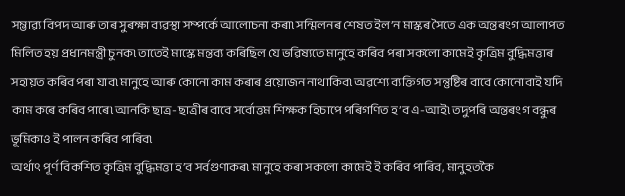সম্ভাৱ্য বিপদ আৰু তাৰ সুৰক্ষা ব্যৱস্থা সম্পৰ্কে আলোচনা কৰা৷ সন্মিলনৰ শেষত ইল’ন মাস্কৰ সৈতে এক অন্তৰংগ আলাপত মিলিত হয় প্ৰধানমন্ত্ৰী চুনক৷ তাতেই মাস্কে মন্তব্য কৰিছিল যে ভৱিষ্যতে মানুহে কৰিব পৰা সকলো কামেই কৃত্ৰিম বুদ্ধিমত্তাৰ সহায়ত কৰিব পৰা যাব৷ মানুহে আৰু কোনো কাম কৰাৰ প্ৰয়োজন নাথাকিব৷ অৱশ্যে ব্যক্তিগত সন্তুষ্টিৰ বাবে কোনোবাই যদি কাম কৰে কৰিব পাৰে৷ আনকি ছাত্ৰ-ছাত্ৰীৰ বাবে সৰ্বোত্তম শিক্ষক হিচাপে পৰিগণিত হ’ব এ-আই৷ তদুপৰি অন্তৰংগ বন্ধুৰ ভূমিকাও ই পালন কৰিব পাৰিব৷
অৰ্থাৎ পূৰ্ণ বিকশিত কৃত্ৰিম বুদ্ধিমত্তা হ’ব সৰ্বগুণাকৰ৷ মানুহে কৰা সকলো কামেই ই কৰিব পাৰিব, মানুহতকৈ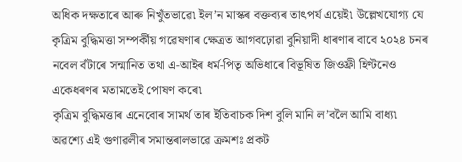অধিক দক্ষতাৰে আৰু নিখুঁতভাৱে৷ ইল’ন মাস্কৰ বক্তব্যৰ তাৎপৰ্য এয়েই৷ উল্লেখযোগ্য যে কৃত্ৰিম বুদ্ধিমত্তা সম্পৰ্কীয় গৱেষণাৰ ক্ষেত্ৰত আগবঢ়োৱা বুনিয়াদী ধাৰণাৰ বাবে ২০২৪ চনৰ নবেল বঁটাৰে সন্মানিত তথা এ-আইৰ ধৰ্ম-পিতৃ অভিধাৰে বিভূষিত জিওফ্ৰী হিণ্টনেও একেধৰণৰ মতামতেই পোষণ কৰে৷
কৃত্ৰিম বুদ্ধিমত্তাৰ এনেবোৰ সামৰ্থ তাৰ ইতিবাচক দিশ বুলি মানি ল’বলৈ আমি বাধ্য৷ অৱশ্যে এই গুণাৱলীৰ সমান্তৰালভাৱে ক্ৰমশঃ প্ৰকট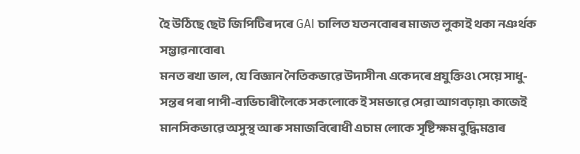হৈ উঠিছে ছেট জিপিটিৰ দৰে GAI চালিত যতনবোৰৰ মাজত লুকাই থকা নঞৰ্থক সম্ভাৱনাবোৰ৷
মনত ৰখা ভাল, যে বিজ্ঞান নৈতিকভাৱে উদাসীন৷ একেদৰে প্ৰযুক্তিও৷ সেয়ে সাধু-সন্তৰ পৰা পাপী-ব্যভিচাৰীলৈকে সকলোকে ই সমভাৱে সেৱা আগবঢ়ায়৷ কাজেই মানসিকভাৱে অসুস্থ আৰু সমাজবিৰোধী এচাম লোকে সৃষ্টিক্ষম বুদ্ধিমত্তাৰ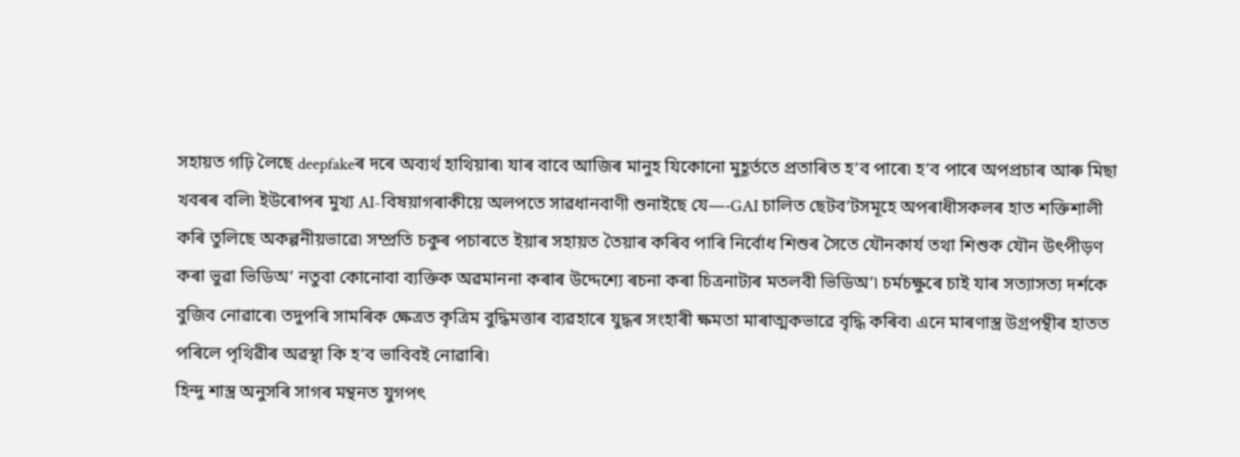সহায়ত গঢ়ি লৈছে deepfakeৰ দৰে অব্যৰ্থ হাথিয়াৰ৷ যাৰ বাবে আজিৰ মানুহ যিকোনো মুহূৰ্ততে প্ৰতাৰিত হ’ব পাৰে৷ হ’ব পাৰে অপপ্ৰচাৰ আৰু মিছা খবৰৰ বলি৷ ইউৰোপৰ মুখ্য AI-বিষয়াগৰাকীয়ে অলপতে সাৱধানবাণী শুনাইছে যে—-GAI চালিত ছেটব’টসমূহে অপৰাধীসকলৰ হাত শক্তিশালী কৰি তুলিছে অকল্পনীয়ভাৱে৷ সম্প্ৰতি চকুৰ পচাৰতে ইয়াৰ সহায়ত তৈয়াৰ কৰিব পাৰি নিৰ্বোধ শিশুৰ সৈতে যৌনকাৰ্য তথা শিশুক যৌন উৎপীড়ণ কৰা ভুৱা ভিডিঅ’ নতুবা কোনোবা ব্যক্তিক অৱমাননা কৰাৰ উদ্দেশ্যে ৰচনা কৰা চিত্ৰনাট্যৰ মতলবী ভিডিঅ’৷ চৰ্মচক্ষুৰে চাই যাৰ সত্যাসত্য দৰ্শকে বুজিব নোৱাৰে৷ তদুপৰি সামৰিক ক্ষেত্ৰত কৃত্ৰিম বুদ্ধিমত্তাৰ ব্যৱহাৰে যুদ্ধৰ সংহাৰী ক্ষমতা মাৰাত্মকভাৱে বৃদ্ধি কৰিব৷ এনে মাৰণাস্ত্ৰ উগ্ৰপন্থীৰ হাতত পৰিলে পৃথিৱীৰ অৱস্থা কি হ’ব ভাবিবই নোৱাৰি৷
হিন্দু শাস্ত্ৰ অনুসৰি সাগৰ মন্থনত যুগপৎ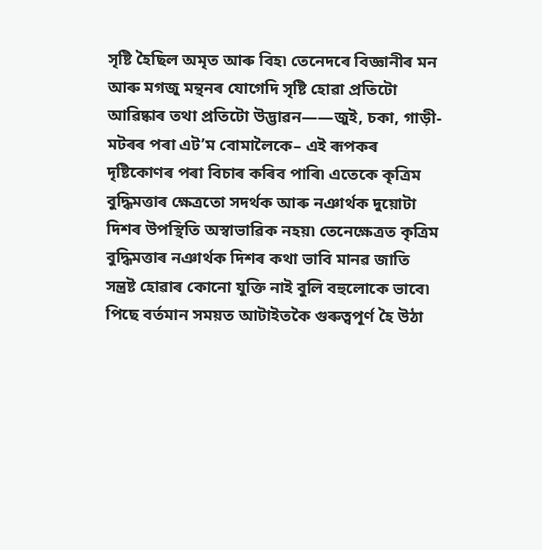সৃষ্টি হৈছিল অমৃত আৰু বিহ৷ তেনেদৰে বিজ্ঞানীৰ মন আৰু মগজু মন্থনৰ যোগেদি সৃষ্টি হোৱা প্ৰতিটো আৱিষ্কাৰ তথা প্ৰতিটো উদ্ভাৱন——জুই, চকা, গাড়ী-মটৰৰ পৰা এট’ম বোমালৈকে– এই ৰূপকৰ দৃষ্টিকোণৰ পৰা বিচাৰ কৰিব পাৰি৷ এতেকে কৃত্ৰিম বুদ্ধিমত্তাৰ ক্ষেত্ৰতো সদৰ্থক আৰু নঞাৰ্থক দুয়োটা দিশৰ উপস্থিতি অস্বাভাৱিক নহয়৷ তেনেক্ষেত্ৰত কৃত্ৰিম বুদ্ধিমত্তাৰ নঞাৰ্থক দিশৰ কথা ভাবি মানৱ জাতি সন্ত্ৰষ্ট হোৱাৰ কোনো যুক্তি নাই বুলি বহুলোকে ভাবে৷ পিছে বৰ্তমান সময়ত আটাইতকৈ গুৰুত্বপূৰ্ণ হৈ উঠা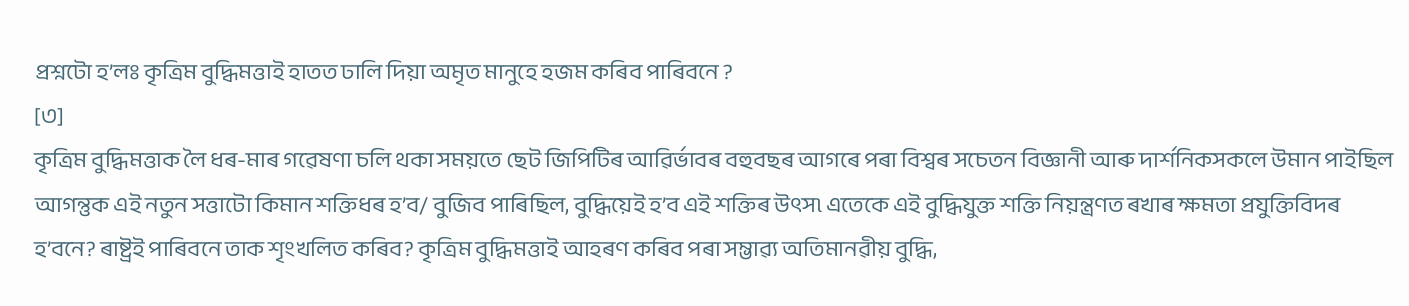প্ৰশ্নটো হ’লঃ কৃত্ৰিম বুদ্ধিমত্তাই হাতত ঢালি দিয়া অমৃত মানুহে হজম কৰিব পাৰিবনে ?
[৩]
কৃত্ৰিম বুদ্ধিমত্তাক লৈ ধৰ-মাৰ গৱেষণা চলি থকা সময়তে ছেট জিপিটিৰ আৱিৰ্ভাবৰ বহুবছৰ আগৰে পৰা বিশ্বৰ সচেতন বিজ্ঞানী আৰু দাৰ্শনিকসকলে উমান পাইছিল আগন্তুক এই নতুন সত্তাটো কিমান শক্তিধৰ হ’ব/ বুজিব পাৰিছিল, বুদ্ধিয়েই হ’ব এই শক্তিৰ উৎস৷ এতেকে এই বুদ্ধিযুক্ত শক্তি নিয়ন্ত্ৰণত ৰখাৰ ক্ষমতা প্ৰযুক্তিবিদৰ হ’বনে? ৰাষ্ট্ৰই পাৰিবনে তাক শৃংখলিত কৰিব? কৃত্ৰিম বুদ্ধিমত্তাই আহৰণ কৰিব পৰা সম্ভাৱ্য অতিমানৱীয় বুদ্ধি,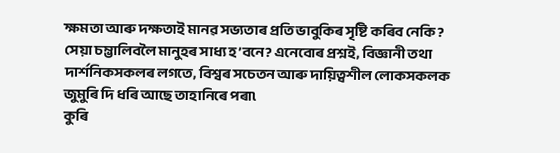ক্ষমতা আৰু দক্ষতাই মানৱ সভ্যতাৰ প্ৰতি ভাবুকিৰ সৃষ্টি কৰিব নেকি? সেয়া চম্ভালিবলৈ মানুহৰ সাধ্য হ’বনে? এনেবোৰ প্ৰশ্নই, বিজ্ঞানী তথা দাৰ্শনিকসকলৰ লগতে, বিশ্বৰ সচেতন আৰু দায়িত্বশীল লোকসকলক জুমুৰি দি ধৰি আছে তাহানিৰে পৰা৷
কুৰি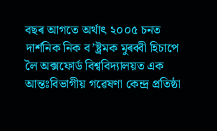বছৰ আগতে অৰ্থাৎ ২০০৫ চনত দাৰ্শনিক নিক ব’ষ্ট্ৰমক মুৰব্বী হিচাপে লৈ অক্সফোৰ্ড বিশ্ববিদ্যালয়ত এক আন্তঃবিভাগীয় গৱেষণা কেন্দ্ৰ প্ৰতিষ্ঠা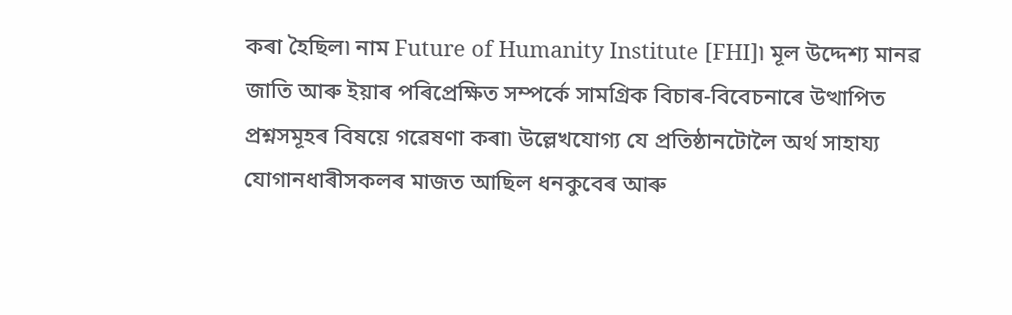কৰা হৈছিল৷ নাম Future of Humanity Institute [FHI]৷ মূল উদ্দেশ্য মানৱ জাতি আৰু ইয়াৰ পৰিপ্ৰেক্ষিত সম্পৰ্কে সামগ্ৰিক বিচাৰ-বিবেচনাৰে উত্থাপিত প্ৰশ্নসমূহৰ বিষয়ে গৱেষণা কৰা৷ উল্লেখযোগ্য যে প্ৰতিষ্ঠানটোলৈ অৰ্থ সাহায্য যোগানধাৰীসকলৰ মাজত আছিল ধনকুবেৰ আৰু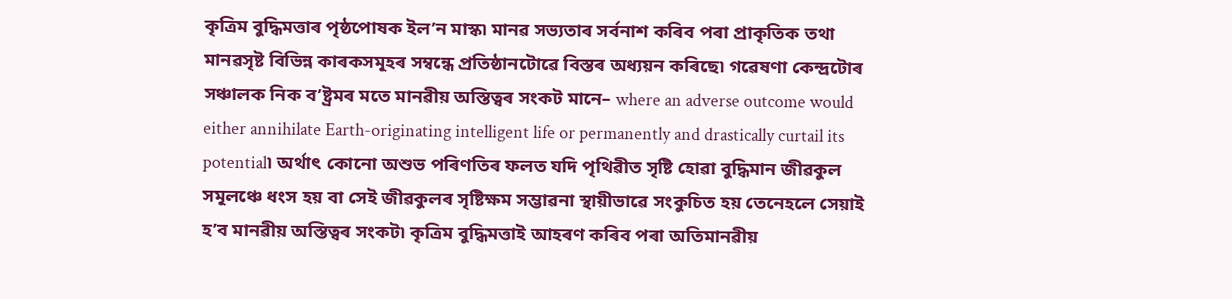কৃত্ৰিম বুদ্ধিমত্তাৰ পৃষ্ঠপোষক ইল’ন মাস্ক৷ মানৱ সভ্যতাৰ সৰ্বনাশ কৰিব পৰা প্ৰাকৃতিক তথা মানৱসৃষ্ট বিভিন্ন কাৰকসমূহৰ সম্বন্ধে প্ৰতিষ্ঠানটোৱে বিস্তৰ অধ্যয়ন কৰিছে৷ গৱেষণা কেন্দ্ৰটোৰ সঞ্চালক নিক ব’ষ্ট্ৰমৰ মতে মানৱীয় অস্তিত্বৰ সংকট মানে– where an adverse outcome would either annihilate Earth-originating intelligent life or permanently and drastically curtail its potential৷ অৰ্থাৎ কোনো অশুভ পৰিণতিৰ ফলত যদি পৃথিৱীত সৃষ্টি হোৱা বুদ্ধিমান জীৱকুল সমূলঞ্চে ধংস হয় বা সেই জীৱকুলৰ সৃষ্টিক্ষম সম্ভাৱনা স্থায়ীভাৱে সংকুচিত হয় তেনেহলে সেয়াই হ’ব মানৱীয় অস্তিত্বৰ সংকট৷ কৃত্ৰিম বুদ্ধিমত্তাই আহৰণ কৰিব পৰা অতিমানৱীয়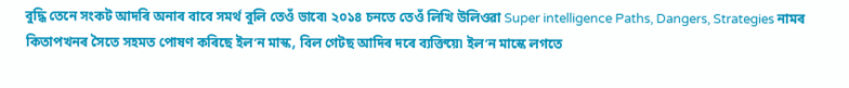বুদ্ধি তেনে সংকট আদৰি অনাৰ বাবে সমৰ্থ বুলি তেওঁ ভাবে৷ ২০১৪ চনতে তেওঁ লিখি উলিওৱা Super intelligence Paths, Dangers, Strategies নামৰ কিতাপখনৰ সৈতে সহমত পোষণ কৰিছে ইল’ন মাস্ক, বিল গেটছ আদিৰ দৰে ব্যক্তিয়ে৷ ইল’ন মাস্কে লগতে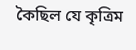কৈছিল যে কৃত্ৰিম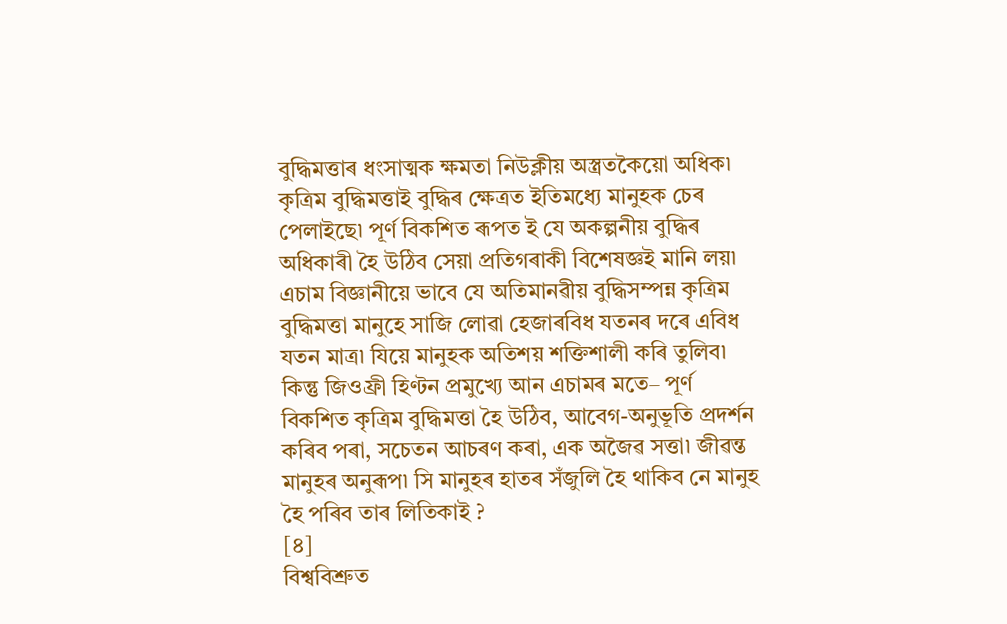বুদ্ধিমত্তাৰ ধংসাত্মক ক্ষমতা নিউক্লীয় অস্ত্ৰতকৈয়ো অধিক৷
কৃত্ৰিম বুদ্ধিমত্তাই বুদ্ধিৰ ক্ষেত্ৰত ইতিমধ্যে মানুহক চেৰ পেলাইছে৷ পূৰ্ণ বিকশিত ৰূপত ই যে অকল্পনীয় বুদ্ধিৰ অধিকাৰী হৈ উঠিব সেয়া প্ৰতিগৰাকী বিশেষজ্ঞই মানি লয়৷ এচাম বিজ্ঞানীয়ে ভাবে যে অতিমানৱীয় বুদ্ধিসম্পন্ন কৃত্ৰিম বুদ্ধিমত্তা মানুহে সাজি লোৱা হেজাৰবিধ যতনৰ দৰে এবিধ যতন মাত্ৰ৷ যিয়ে মানুহক অতিশয় শক্তিশালী কৰি তুলিব৷ কিন্তু জিওফ্ৰী হিণ্টন প্ৰমুখ্যে আন এচামৰ মতে– পূৰ্ণ বিকশিত কৃত্ৰিম বুদ্ধিমত্তা হৈ উঠিব, আবেগ-অনুভূতি প্ৰদৰ্শন কৰিব পৰা, সচেতন আচৰণ কৰা, এক অজৈৱ সত্তা৷ জীৱন্ত মানুহৰ অনুৰূপ৷ সি মানুহৰ হাতৰ সঁজুলি হৈ থাকিব নে মানুহ হৈ পৰিব তাৰ লিতিকাই ?
[৪]
বিশ্ববিশ্ৰুত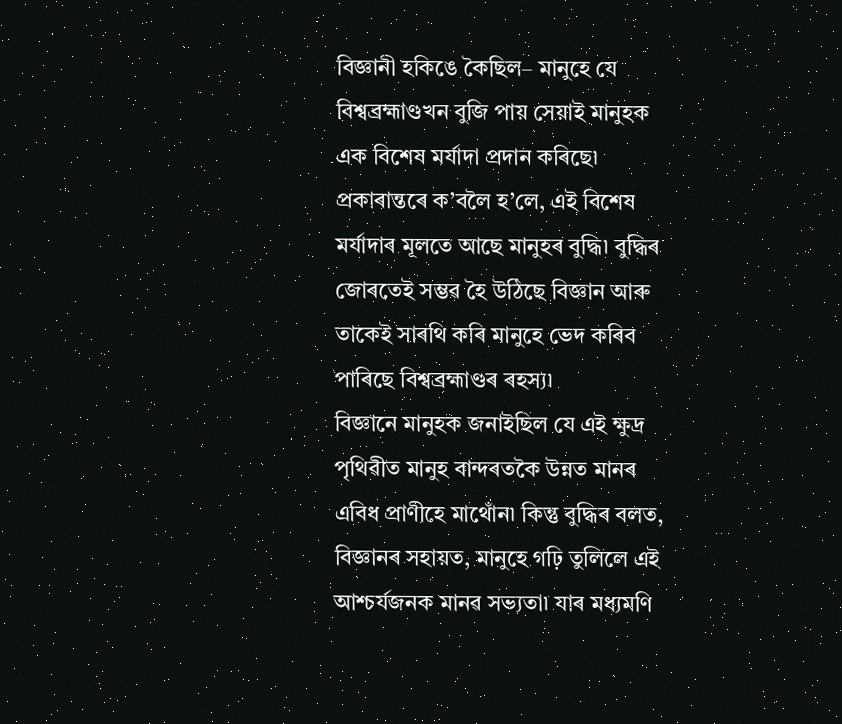বিজ্ঞানী হকিঙে কৈছিল– মানুহে যে বিশ্বব্ৰহ্মাণ্ডখন বুজি পায় সেয়াই মানুহক এক বিশেষ মৰ্যাদা প্ৰদান কৰিছে৷ প্ৰকাৰান্তৰে ক’বলৈ হ’লে, এই বিশেষ মৰ্যাদাৰ মূলতে আছে মানুহৰ বুদ্ধি৷ বুদ্ধিৰ জোৰতেই সম্ভৱ হৈ উঠিছে বিজ্ঞান আৰু তাকেই সাৰথি কৰি মানুহে ভেদ কৰিব পাৰিছে বিশ্বব্ৰহ্মাণ্ডৰ ৰহস্য৷
বিজ্ঞানে মানুহক জনাইছিল যে এই ক্ষুদ্ৰ পৃথিৱীত মানুহ বান্দৰতকৈ উন্নত মানৰ এবিধ প্ৰাণীহে মাথোঁন৷ কিন্তু বুদ্ধিৰ বলত, বিজ্ঞানৰ সহায়ত, মানুহে গঢ়ি তুলিলে এই আশ্চৰ্যজনক মানৱ সভ্যতা৷ যাৰ মধ্যমণি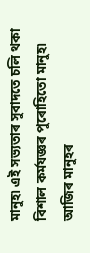মানুহ৷ এই সভ্যতাৰ সুবাদতে চলি থকা বিশাল কৰ্মযজ্ঞৰ পুৰোহিতো মানুহ৷ আজিৰ মানুহৰ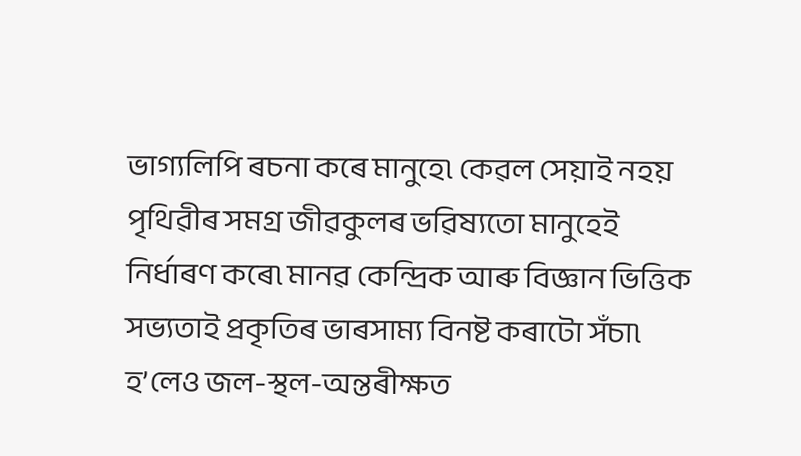ভাগ্যলিপি ৰচনা কৰে মানুহে৷ কেৱল সেয়াই নহয় পৃথিৱীৰ সমগ্ৰ জীৱকুলৰ ভৱিষ্যতো মানুহেই নিৰ্ধাৰণ কৰে৷ মানৱ কেন্দ্ৰিক আৰু বিজ্ঞান ভিত্তিক সভ্যতাই প্ৰকৃতিৰ ভাৰসাম্য বিনষ্ট কৰাটো সঁচা৷ হ’লেও জল-স্থল-অন্তৰীক্ষত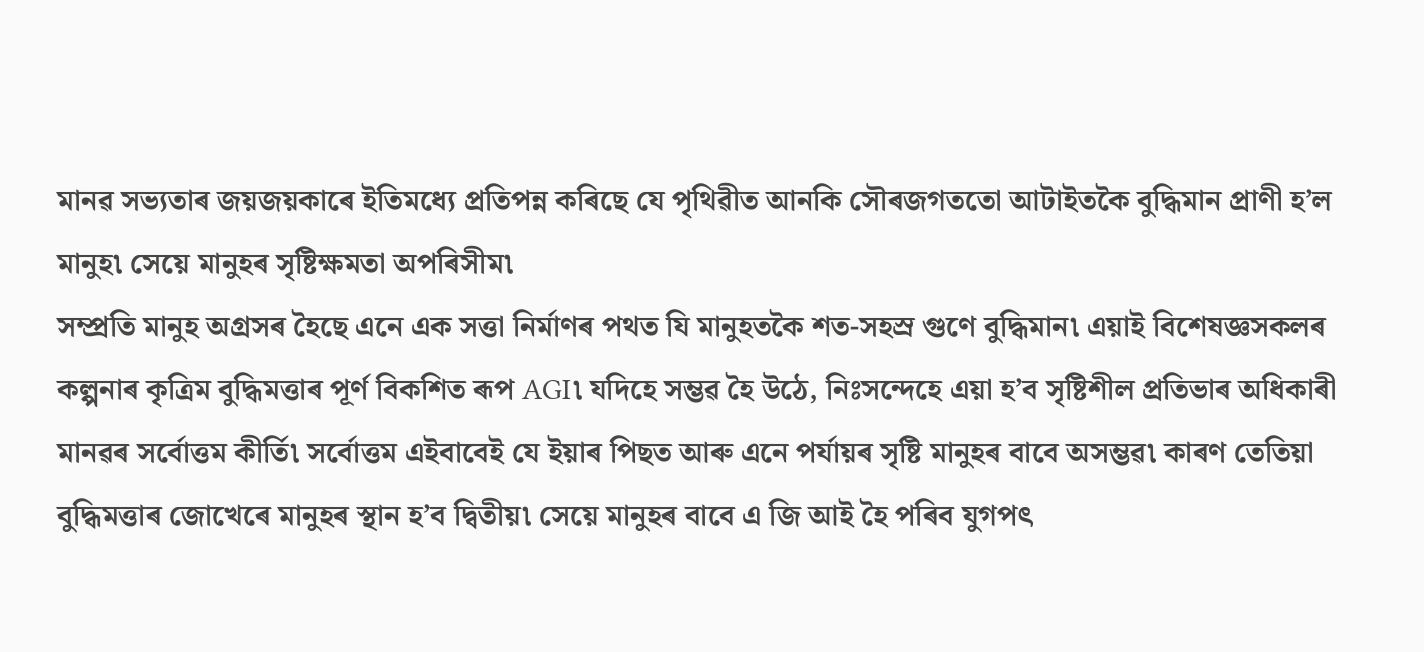মানৱ সভ্যতাৰ জয়জয়কাৰে ইতিমধ্যে প্ৰতিপন্ন কৰিছে যে পৃথিৱীত আনকি সৌৰজগততো আটাইতকৈ বুদ্ধিমান প্ৰাণী হ’ল মানুহ৷ সেয়ে মানুহৰ সৃষ্টিক্ষমতা অপৰিসীম৷
সম্প্ৰতি মানুহ অগ্ৰসৰ হৈছে এনে এক সত্তা নিৰ্মাণৰ পথত যি মানুহতকৈ শত-সহস্ৰ গুণে বুদ্ধিমান৷ এয়াই বিশেষজ্ঞসকলৰ কল্পনাৰ কৃত্ৰিম বুদ্ধিমত্তাৰ পূৰ্ণ বিকশিত ৰূপ AGI৷ যদিহে সম্ভৱ হৈ উঠে, নিঃসন্দেহে এয়া হ’ব সৃষ্টিশীল প্ৰতিভাৰ অধিকাৰী মানৱৰ সৰ্বোত্তম কীৰ্তি৷ সৰ্বোত্তম এইবাবেই যে ইয়াৰ পিছত আৰু এনে পৰ্যায়ৰ সৃষ্টি মানুহৰ বাবে অসম্ভৱ৷ কাৰণ তেতিয়া বুদ্ধিমত্তাৰ জোখেৰে মানুহৰ স্থান হ’ব দ্বিতীয়৷ সেয়ে মানুহৰ বাবে এ জি আই হৈ পৰিব যুগপৎ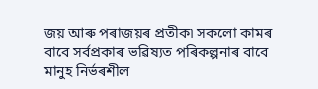জয় আৰু পৰাজয়ৰ প্ৰতীক৷ সকলো কামৰ বাবে সৰ্বপ্ৰকাৰ ভৱিষ্যত পৰিকল্পনাৰ বাবে মানুহ নিৰ্ভৰশীল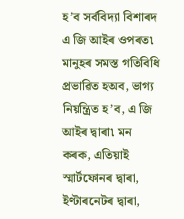হ’ব সৰ্ববিদ্যা বিশাৰদ এ জি আইৰ ওপৰত৷ মানুহৰ সমস্ত গতিবিধি প্ৰভাৱিত হঅব, ভাগ্য নিয়ন্ত্ৰিত হ’ব, এ জি আইৰ দ্বাৰা৷ মন কৰক, এতিয়াই স্মাৰ্টফোনৰ দ্বাৰা, ইণ্টাৰনেটৰ দ্বাৰা,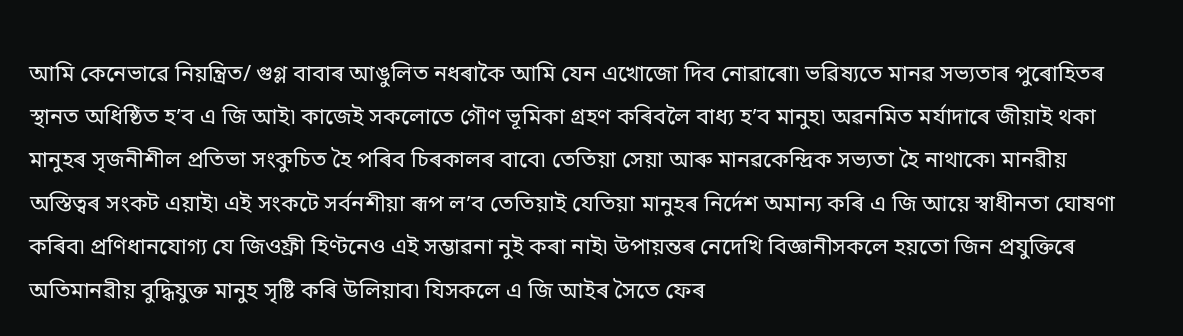আমি কেনেভাৱে নিয়ন্ত্ৰিত/ গুগ্ল বাবাৰ আঙুলিত নধৰাকৈ আমি যেন এখোজো দিব নোৱাৰো৷ ভৱিষ্যতে মানৱ সভ্যতাৰ পুৰোহিতৰ স্থানত অধিষ্ঠিত হ’ব এ জি আই৷ কাজেই সকলোতে গৌণ ভূমিকা গ্ৰহণ কৰিবলৈ বাধ্য হ’ব মানুহ৷ অৱনমিত মৰ্যাদাৰে জীয়াই থকা মানুহৰ সৃজনীশীল প্ৰতিভা সংকুচিত হৈ পৰিব চিৰকালৰ বাবে৷ তেতিয়া সেয়া আৰু মানৱকেন্দ্ৰিক সভ্যতা হৈ নাথাকে৷ মানৱীয় অস্তিত্বৰ সংকট এয়াই৷ এই সংকটে সৰ্বনশীয়া ৰূপ ল’ব তেতিয়াই যেতিয়া মানুহৰ নিৰ্দেশ অমান্য কৰি এ জি আয়ে স্বাধীনতা ঘোষণা কৰিব৷ প্ৰণিধানযোগ্য যে জিওফ্ৰী হিণ্টনেও এই সম্ভাৱনা নুই কৰা নাই৷ উপায়ন্তৰ নেদেখি বিজ্ঞানীসকলে হয়তো জিন প্ৰযুক্তিৰে অতিমানৱীয় বুদ্ধিযুক্ত মানুহ সৃষ্টি কৰি উলিয়াব৷ যিসকলে এ জি আইৰ সৈতে ফেৰ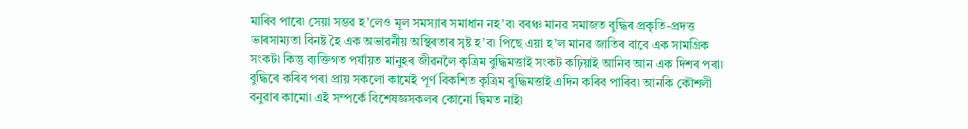মাৰিব পাৰে৷ সেয়া সম্ভৱ হ’লেও মূল সমস্যাৰ সমাধান নহ’ব৷ বৰঞ্চ মানৱ সমাজত বুদ্ধিৰ প্ৰকৃতি-প্ৰদত্ত ভাৰসাম্যতা বিনষ্ট হৈ এক অভাৱনীয় অস্থিৰতাৰ সৃষ্ট হ’ব৷ পিছে এয়া হ’ল মানৱ জাতিৰ বাবে এক সামগ্ৰিক সংকট৷ কিন্তু ব্যক্তিগত পৰ্যায়ত মানুহৰ জীৱনলৈ কৃত্ৰিম বুদ্ধিমত্তাই সংকট কঢ়িয়াই আনিব আন এক দিশৰ পৰা৷
বুদ্ধিৰে কৰিব পৰা প্ৰায় সকলো কামেই পূৰ্ণ বিকশিত কৃত্ৰিম বুদ্ধিমত্তাই এদিন কৰিব পাৰিব৷ আনকি কৌশলী বনুৱাৰ কামো৷ এই সম্পৰ্কে বিশেষজ্ঞসকলৰ কোনো দ্বিমত নাই৷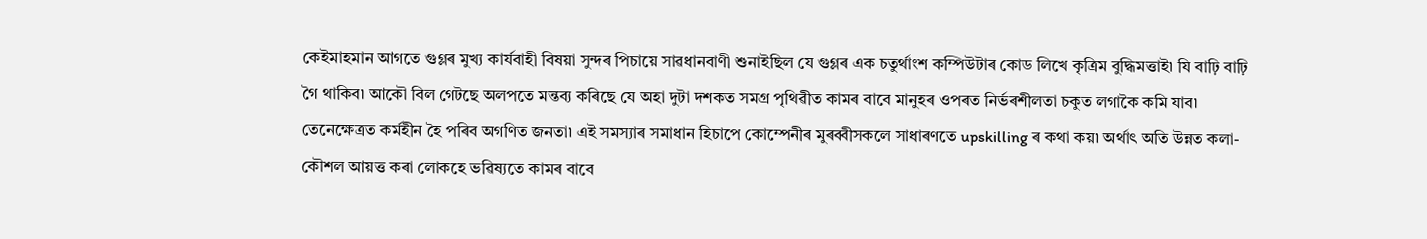কেইমাহমান আগতে গুগ্লৰ মুখ্য কাৰ্যবাহী বিষয়া সুন্দৰ পিচায়ে সাৱধানবাণী শুনাইছিল যে গুগ্লৰ এক চতুৰ্থাংশ কম্পিউটাৰ কোড লিখে কৃত্ৰিম বুদ্ধিমত্তাই৷ যি বাঢ়ি বাঢ়ি গৈ থাকিব৷ আকৌ বিল গেটছে অলপতে মন্তব্য কৰিছে যে অহা দুটা দশকত সমগ্ৰ পৃথিৱীত কামৰ বাবে মানুহৰ ওপৰত নিৰ্ভৰশীলতা চকুত লগাকৈ কমি যাব৷ তেনেক্ষেত্ৰত কৰ্মহীন হৈ পৰিব অগণিত জনতা৷ এই সমস্যাৰ সমাধান হিচাপে কোম্পেনীৰ মুৰব্বীসকলে সাধাৰণতে upskilling ৰ কথা কয়৷ অৰ্থাৎ অতি উন্নত কলা-কৌশল আয়ত্ত কৰা লোকহে ভৱিষ্যতে কামৰ বাবে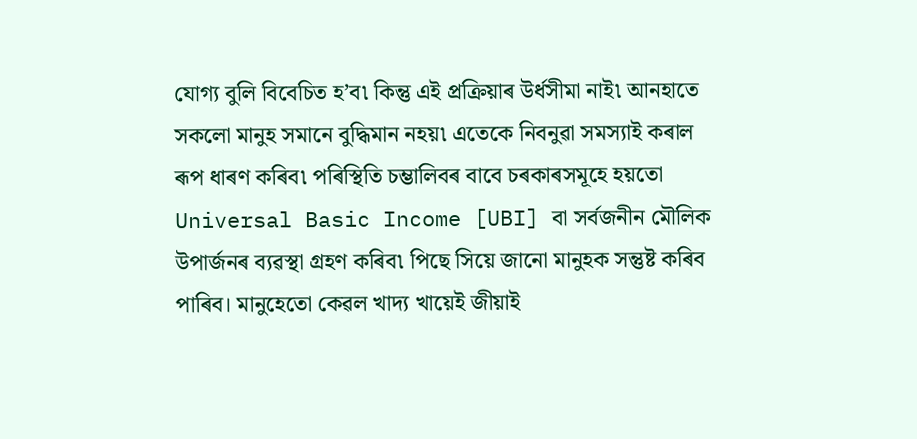যোগ্য বুলি বিবেচিত হ’ব৷ কিন্তু এই প্ৰক্ৰিয়াৰ উৰ্ধসীমা নাই৷ আনহাতে সকলো মানুহ সমানে বুদ্ধিমান নহয়৷ এতেকে নিবনুৱা সমস্যাই কৰাল ৰূপ ধাৰণ কৰিব৷ পৰিস্থিতি চম্ভালিবৰ বাবে চৰকাৰসমূহে হয়তো Universal Basic Income [UBI] বা সৰ্বজনীন মৌলিক উপাৰ্জনৰ ব্যৱস্থা গ্ৰহণ কৰিব৷ পিছে সিয়ে জানো মানুহক সন্তুষ্ট কৰিব পাৰিব। মানুহেতো কেৱল খাদ্য খায়েই জীয়াই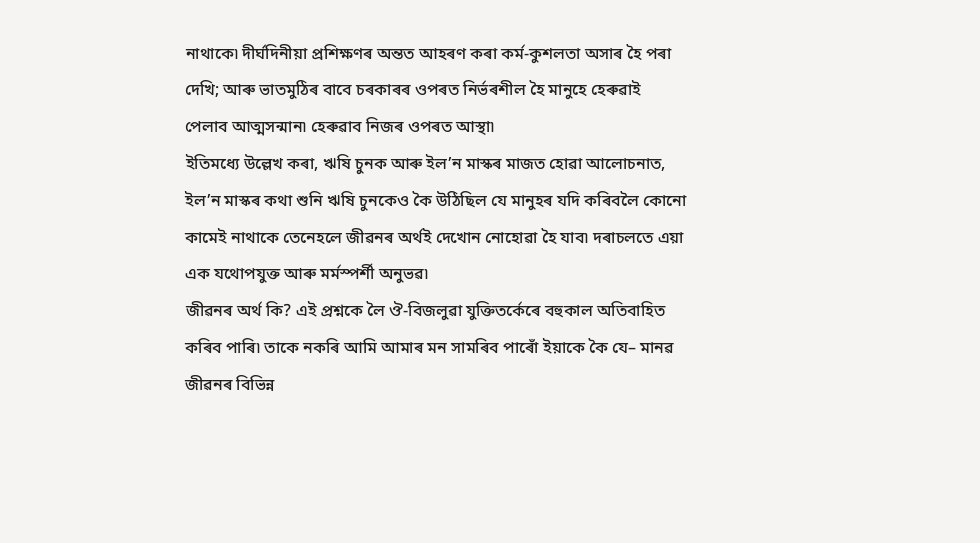নাথাকে৷ দীৰ্ঘদিনীয়া প্ৰশিক্ষণৰ অন্তত আহৰণ কৰা কৰ্ম-কুশলতা অসাৰ হৈ পৰা দেখি; আৰু ভাতমুঠিৰ বাবে চৰকাৰৰ ওপৰত নিৰ্ভৰশীল হৈ মানুহে হেৰুৱাই পেলাব আত্মসন্মান৷ হেৰুৱাব নিজৰ ওপৰত আস্থা৷
ইতিমধ্যে উল্লেখ কৰা, ঋষি চুনক আৰু ইল’ন মাস্কৰ মাজত হোৱা আলোচনাত, ইল’ন মাস্কৰ কথা শুনি ঋষি চুনকেও কৈ উঠিছিল যে মানুহৰ যদি কৰিবলৈ কোনো কামেই নাথাকে তেনেহলে জীৱনৰ অৰ্থই দেখোন নোহোৱা হৈ যাব৷ দৰাচলতে এয়া এক যথোপযুক্ত আৰু মৰ্মস্পৰ্শী অনুভৱ৷
জীৱনৰ অৰ্থ কি? এই প্ৰশ্নকে লৈ ঔ-বিজলুৱা যুক্তিতৰ্কেৰে বহুকাল অতিবাহিত কৰিব পাৰি৷ তাকে নকৰি আমি আমাৰ মন সামৰিব পাৰোঁ ইয়াকে কৈ যে– মানৱ জীৱনৰ বিভিন্ন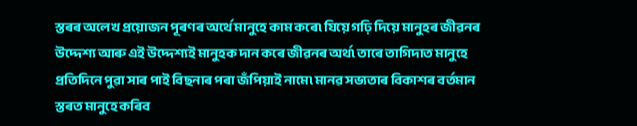স্তৰৰ অলেখ প্ৰয়োজন পূৰণৰ অৰ্থে মানুহে কাম কৰে৷ যিয়ে গঢ়ি দিয়ে মানুহৰ জীৱনৰ উদ্দেশ্য আৰু এই উদ্দেশ্যই মানুহক দান কৰে জীৱনৰ অৰ্থ৷ তাৰে তাগিদাত মানুহে প্ৰতিদিনে পুৱা সাৰ পাই বিছনাৰ পৰা জঁপিয়াই নামে৷ মানৱ সভ্যতাৰ বিকাশৰ বৰ্তমান স্তৰত মানুহে কৰিব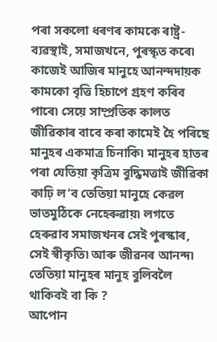পৰা সকলো ধৰণৰ কামকে ৰাষ্ট্ৰ-ব্যৱস্থাই, সমাজখনে, পুৰস্কৃত কৰে৷ কাজেই আজিৰ মানুহে আনন্দদায়ক কামকো বৃত্তি হিচাপে গ্ৰহণ কৰিব পাৰে৷ সেয়ে সাম্প্ৰতিক কালত জীৱিকাৰ বাবে কৰা কামেই হৈ পৰিছে মানুহৰ একমাত্ৰ চিনাকি৷ মানুহৰ হাতৰ পৰা যেতিয়া কৃত্ৰিম বুদ্ধিমত্তাই জীৱিকা কাঢ়ি ল’ব তেতিয়া মানুহে কেৱল ভাতমুঠিকে নেহেৰুৱায়৷ লগতে হেৰুৱাব সমাজখনৰ সেই পুৰস্কাৰ, সেই স্বীকৃতি৷ আৰু জীৱনৰ আনন্দ৷ তেতিয়া মানুহৰ মানুহ বুলিবলৈ থাকিবই বা কি ?
আপোন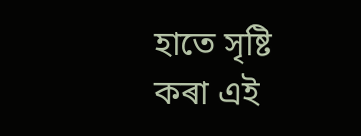হাতে সৃষ্টি কৰা এই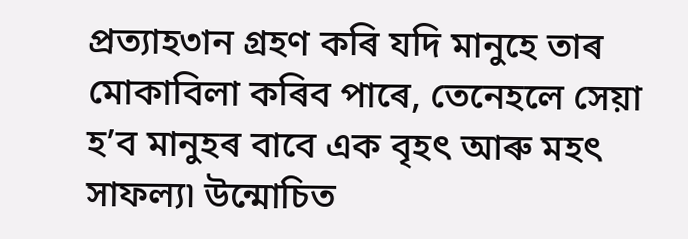প্ৰত্যাহ৩ান গ্ৰহণ কৰি যদি মানুহে তাৰ মোকাবিলা কৰিব পাৰে, তেনেহলে সেয়া হ’ব মানুহৰ বাবে এক বৃহৎ আৰু মহৎ সাফল্য৷ উন্মোচিত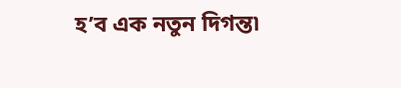হ’ব এক নতুন দিগন্ত৷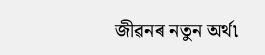জীৱনৰ নতুন অৰ্থ৷